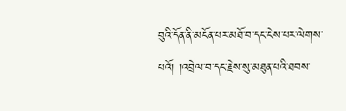བུའི་དོན་ནི་མངོན་པར་མཐོ་བ་དང་ངེས་པར་ལེགས་པའོ། །འབྲེལ་བ་དང་རྗེས་སུ་མཐུན་པའི་ཐབས་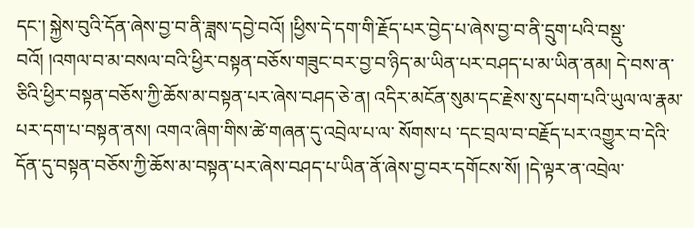དང་། སྐྱེས་བུའི་དོན་ཞེས་བྱ་བ་ནི་ཟླས་དབྱེ་བའོ། །ཕྱིས་དེ་དག་གི་རྗོད་པར་བྱེད་པ་ཞེས་བྱ་བ་ནི་དྲུག་པའི་བསྡུ་བའོ། །འགལ་བ་མ་བསལ་བའི་ཕྱིར་བསྟན་བཅོས་གཟུང་བར་བྱ་བ་ཉིད་མ་ཡིན་པར་བཤད་པ་མ་ཡིན་ནམ། དེ་བས་ན་ཅིའི་ཕྱིར་བསྟན་བཅོས་ཀྱི་ཆོས་མ་བསྟན་པར་ཞེས་བཤད་ཅེ་ན། འདིར་མངོན་སུམ་དང་རྗེས་སུ་དཔག་པའི་ཡུལ་ལ་རྣམ་པར་དག་པ་བསྟན་ནས། འགའ་ཞིག་གིས་ཚེ་གཞན་དུ་འབྲེལ་པ་ལ་ སོགས་པ ་དང་བྲལ་བ་བརྗོད་པར་འགྱུར་བ་དེའི་དོན་དུ་བསྟན་བཅོས་ཀྱི་ཆོས་མ་བསྟན་པར་ཞེས་བཤད་པ་ཡིན་ནོ་ཞེས་བྱ་བར་དགོངས་སོ། །དེ་ལྟར་ན་འབྲེལ་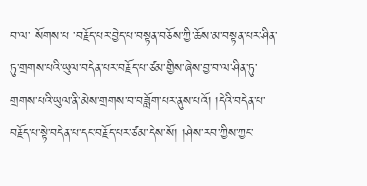བ་ལ་ སོགས་པ ་བརྗོད་པར་བྱེད་པ་བསྟན་བཅོས་ཀྱི་ཆོས་མ་བསྟན་པར་ཤིན་ཏུ་གྲགས་པའི་ཡུལ་བདེན་པར་བརྗོད་པ་ཙམ་གྱིས་ཞེས་བྱ་བ་ལ་ཤིན་ཏུ་གྲགས་པའི་ཡུལ་ནི་མེས་གྲགས་བ་བཟློག་པར་ནུས་པའོ། །དེའི་བདེན་པ་བརྗོད་པ་སྟེ་བདེན་པ་དང་བརྗོད་པར་ཙམ་དེས་སོ། །ཤེས་རབ་ཀྱིས་ཀྱང་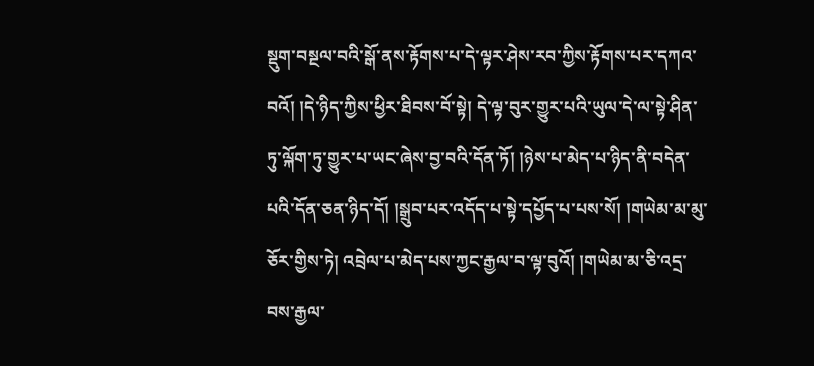སྡུག་བསྔལ་བའི་སྒོ་ནས་རྟོགས་པ་དེ་ལྟར་ཤེས་རབ་ཀྱིས་རྟོགས་པར་དཀའ་བའོ། །དེ་ཉིད་ཀྱིས་ཕྱིར་ཐིབས་བོ་སྟེ། དེ་ལྟ་བུར་གྱུར་པའི་ཡུལ་དེ་ལ་སྟེ་ཤིན་ཏུ་ལྐོག་ཏུ་གྱུར་པ་ཡང་ཞེས་བྱ་བའི་དོན་ཏོ། །ཉེས་པ་མེད་པ་ཉིད་ནི་བདེན་པའི་དོན་ཅན་ཉིད་དོ། །སྒྲུབ་པར་འདོད་པ་སྟེ་དཔྱོད་པ་པས་སོ། །གཡེམ་མ་མུ་ཅོར་གྱིས་ཏེ། འབྲེལ་པ་མེད་པས་ཀྱང་རྒྱལ་བ་ལྟ་བུའོ། །གཡེམ་མ་ཅི་འདྲ་བས་རྒྱལ་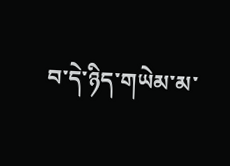བ་དེ་ཉིད་གཡེམ་མ་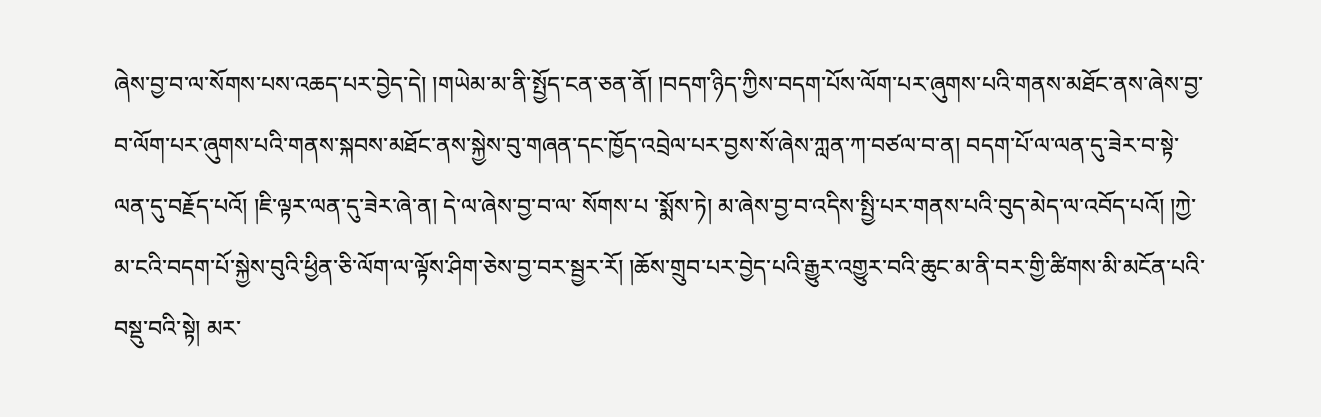ཞེས་བྱ་བ་ལ་སོགས་པས་འཆད་པར་བྱེད་དེ། །གཡེམ་མ་ནི་སྤྱོད་ངན་ཅན་ནོ། །བདག་ཉིད་ཀྱིས་བདག་པོས་ལོག་པར་ཞུགས་པའི་གནས་མཐོང་ནས་ཞེས་བྱ་བ་ལོག་པར་ཞུགས་པའི་གནས་སྐབས་མཐོང་ནས་སྐྱེས་བུ་གཞན་དང་ཁྱོད་འབྲེལ་པར་བྱས་སོ་ཞེས་ཀླན་ཀ་བཙལ་བ་ན། བདག་པོ་ལ་ལན་དུ་ཟེར་བ་སྟེ་ལན་དུ་བརྗོད་པའོ། །ཇི་ལྟར་ལན་དུ་ཟེར་ཞེ་ན། དེ་ལ་ཞེས་བྱ་བ་ལ་ སོགས་པ ་སྨོས་ཏེ། མ་ཞེས་བྱ་བ་འདིས་སྤྱི་པར་གནས་པའི་བུད་མེད་ལ་འབོད་པའོ། །ཀྱེ་མ་ངའི་བདག་པོ་སྐྱེས་བུའི་ཕྱིན་ཅི་ལོག་ལ་ལྟོས་ཤིག་ཅེས་བྱ་བར་སྦྱར་རོ། །ཆོས་གྲུབ་པར་བྱེད་པའི་རྒྱུར་འགྱུར་བའི་ཆུང་མ་ནི་བར་གྱི་ཚིགས་མི་མངོན་པའི་བསྡུ་བའི་སྟེ། མར་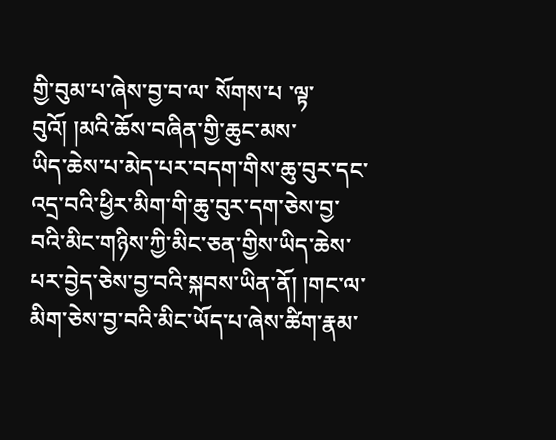གྱི་བུམ་པ་ཞེས་བྱ་བ་ལ་ སོགས་པ ་ལྟ་བུའོ། །མའི་ཆོས་བཞིན་གྱི་ཆུང་མས་
ཡིད་ཆེས་པ་མེད་པར་བདག་གིས་ཆུ་བུར་དང་འདྲ་བའི་ཕྱིར་མིག་གི་ཆུ་བུར་དག་ཅེས་བྱ་བའི་མིང་གཉིས་ཀྱི་མིང་ཅན་གྱིས་ཡིད་ཆེས་པར་བྱེད་ཅེས་བྱ་བའི་སྐབས་ཡིན་ནོ། །གང་ལ་མིག་ཅེས་བྱ་བའི་མིང་ཡོད་པ་ཞེས་ཚིག་རྣམ་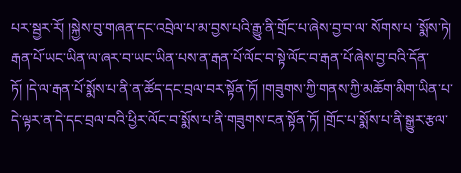པར་སྦྱར་རོ། །སྐྱེས་བུ་གཞན་དང་འབྲེལ་པ་མ་བྱས་པའི་རྒྱུ་ནི་གྲོང་པ་ཞེས་བྱ་བ་ལ་ སོགས་པ ་སྨོས་ཏེ། རྒན་པོ་ཡང་ཡིན་ལ་ཞར་བ་ཡང་ཡིན་པས་ན་རྒན་པོ་ལོང་བ་སྟེ་ལོང་བ་རྒན་པོ་ཞེས་བྱ་བའི་དོན་ཏོ། །དེ་ལ་རྒན་པོ་སྨོས་པ་ནི་ན་ཚོད་དང་བྲལ་བར་སྟོན་ཏོ། །གཟུགས་ཀྱི་གནས་ཀྱི་མཆོག་མིག་ཡིན་པ་དེ་ལྟར་ན་དེ་དང་བྲལ་བའི་ཕྱིར་ལོང་བ་སྨོས་པ་ནི་གཟུགས་ངན་སྟོན་ཏོ། །གྲོང་པ་སྨོས་པ་ནི་སྒྱུར་རྩལ་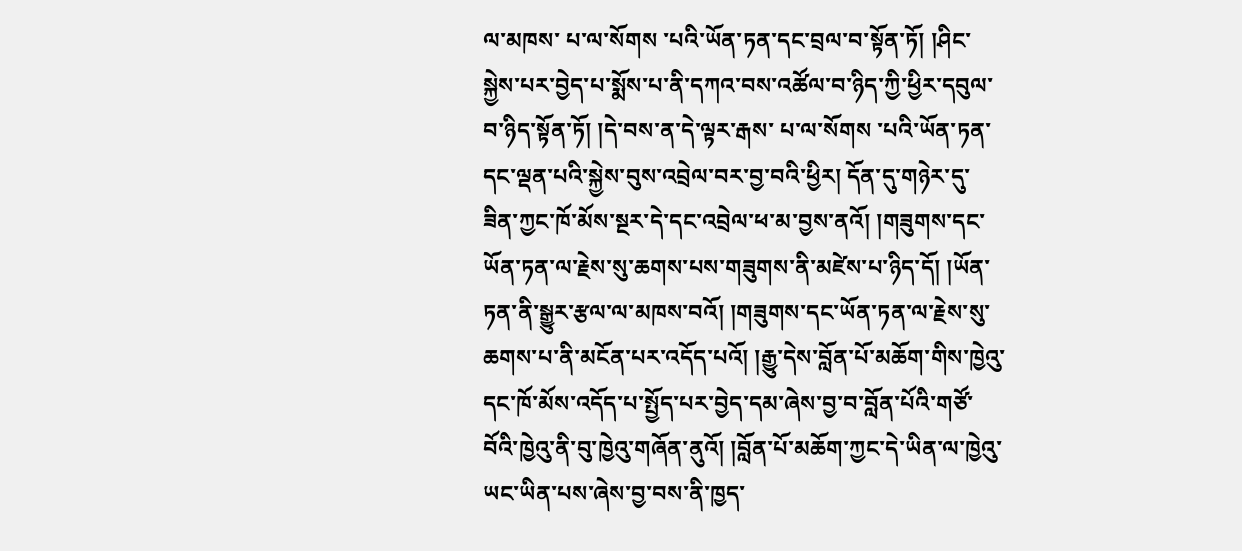ལ་མཁས་ པ་ལ་སོགས ་པའི་ཡོན་ཏན་དང་བྲལ་བ་སྟོན་ཏོ། །ཤིང་སྐྱེས་པར་བྱེད་པ་སྨོས་པ་ནི་དཀའ་བས་འཚོལ་བ་ཉིད་ཀྱི་ཕྱིར་དབུལ་བ་ཉིད་སྟོན་ཏོ། །དེ་བས་ན་དེ་ལྟར་རྒས་ པ་ལ་སོགས ་པའི་ཡོན་ཏན་དང་ལྡན་པའི་སྐྱེས་བུས་འབྲེལ་བར་བྱ་བའི་ཕྱིར། དོན་དུ་གཉེར་དུ་ཟིན་ཀྱང་ཁོ་མོས་སྔར་དེ་དང་འབྲེལ་ཕ་མ་བྱས་ནའོ། །གཟུགས་དང་ཡོན་ཏན་ལ་རྗེས་སུ་ཆགས་པས་གཟུགས་ནི་མཛེས་པ་ཉིད་དོ། །ཡོན་ཏན་ནི་སྒྱུར་རྩལ་ལ་མཁས་བའོ། །གཟུགས་དང་ཡོན་ཏན་ལ་རྗེས་སུ་ཆགས་པ་ནི་མངོན་པར་འདོད་པའོ། །རྒྱུ་དེས་བློན་པོ་མཆོག་གིས་ཁྱེའུ་དང་ཁོ་མོས་འདོད་པ་སྤྱོད་པར་བྱེད་དམ་ཞེས་བྱ་བ་བློན་པོའི་གཙོ་བོའི་ཁྱེའུ་ནི་བུ་ཁྱེའུ་གཞོན་ནུའོ། །བློན་པོ་མཆོག་ཀྱང་དེ་ཡིན་ལ་ཁྱེའུ་ཡང་ཡིན་པས་ཞེས་བྱ་བས་ནི་ཁྱད་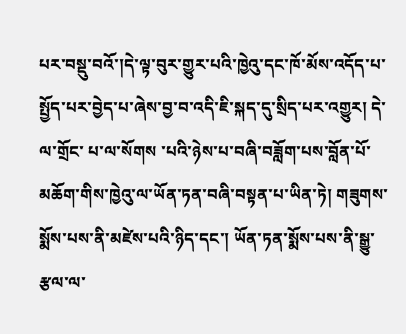པར་བསྡུ་བའོ་།དེ་ལྟ་བུར་གྱུར་པའི་ཁྱེའུ་དང་ཁོ་མོས་འདོད་པ་སྤྱོད་པར་བྱེད་པ་ཞེས་བྱ་བ་འདི་ཇི་སྐད་དུ་སྲིད་པར་འགྱུར། དེ་ལ་གྲོང་ པ་ལ་སོགས ་པའི་ཉེས་པ་བཞི་བཟློག་པས་བློན་པོ་མཆོག་གིས་ཁྱེའུ་ལ་ཡོན་ཏན་བཞི་བསྟན་པ་ཡིན་ཏེ། གཟུགས་སྨོས་པས་ནི་མཛེས་པའི་ཉིད་དང་། ཡོན་ཏན་སྨོས་པས་ནི་སྒྱུ་རྩལ་ལ་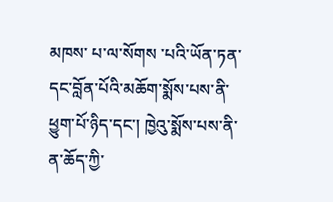མཁས་ པ་ལ་སོགས ་པའི་ཡོན་ཏན་དང་བློན་པོའི་མཆོག་སྨོས་པས་ནི་ཕྱུག་པོ་ཉིད་དང་། ཁྱེའུ་སྨོས་པས་ནི་ན་ཆོད་ཀྱི་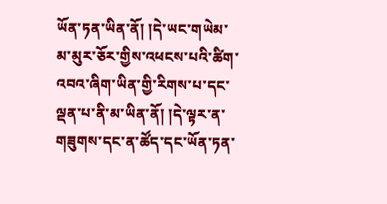ཡོན་ཏན་ཡིན་ནོ། །དེ་ཡང་གཡེམ་མ་མུར་ཅོར་གྱིས་འཕངས་པའི་ཚིག་འབའ་ཞིག་ཡིན་གྱི་རིགས་པ་དང་ལྡན་པ་ནི་མ་ཡིན་ནོ། །དེ་ལྟར་ན་གཟུགས་དང་ན་ཚོད་དང་ཡོན་ཏན་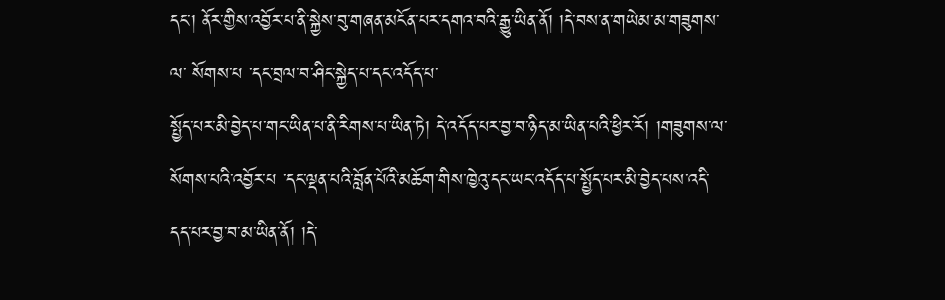དང་། ནོར་གྱིས་འབྱོར་པ་ནི་སྐྱེས་བུ་གཞན་མངོན་པར་དགའ་བའི་རྒྱུ་ཡིན་ནོ། །དེ་བས་ན་གཡེམ་མ་གཟུགས་ལ་ སོགས་པ ་དང་བྲལ་བ་ཤིང་སྐྱེད་པ་དང་འདོད་པ་
སྤྱོད་པར་མི་བྱེད་པ་གང་ཡིན་པ་ནི་རིགས་པ་ཡིན་ཏེ། དེ་འདོད་པར་བྱ་བ་ཉིད་མ་ཡིན་པའི་ཕྱིར་རོ། །གཟུགས་ལ་ སོགས་པའི་འབྱོར་པ ་དང་ལྡན་པའི་བློན་པོའི་མཆོག་གིས་ཁྱེའུ་དང་ཡང་འདོད་པ་སྤྱོད་པར་མི་བྱེད་པས་འདི་དད་པར་བྱ་བ་མ་ཡིན་ནོ། །དེ་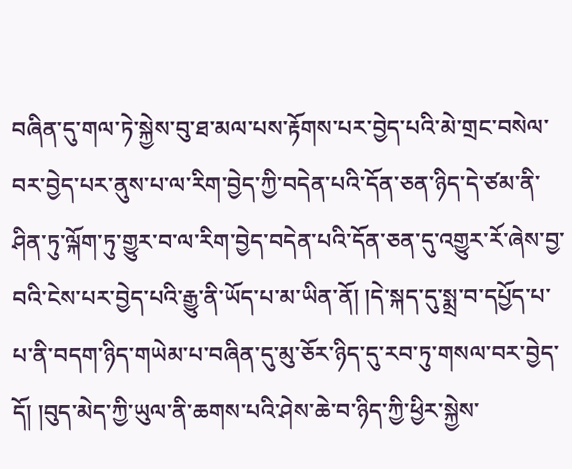བཞིན་དུ་གལ་ཏེ་སྐྱེས་བུ་ཐ་མལ་པས་རྟོགས་པར་བྱེད་པའི་མེ་གྲང་བསེལ་བར་བྱེད་པར་ནུས་པ་ལ་རིག་བྱེད་ཀྱི་བདེན་པའི་དོན་ཅན་ཉིད་དེ་ཙམ་ནི་ཤིན་ཏུ་ལྐོག་ཏུ་གྱུར་བ་ལ་རིག་བྱེད་བདེན་པའི་དོན་ཅན་དུ་འགྱུར་རོ་ཞེས་བྱ་བའི་ངེས་པར་བྱེད་པའི་རྒྱུ་ནི་ཡོད་པ་མ་ཡིན་ནོ། །དེ་སྐད་དུ་སྨྲ་བ་དཔྱོད་པ་པ་ནི་བདག་ཉིད་གཡེམ་པ་བཞིན་དུ་མུ་ཅོར་ཉིད་དུ་རབ་ཏུ་གསལ་བར་བྱེད་དོ། །བུད་མེད་ཀྱི་ཡུལ་ནི་ཆགས་པའི་ཤེས་ཆེ་བ་ཉིད་ཀྱི་ཕྱིར་སྐྱེས་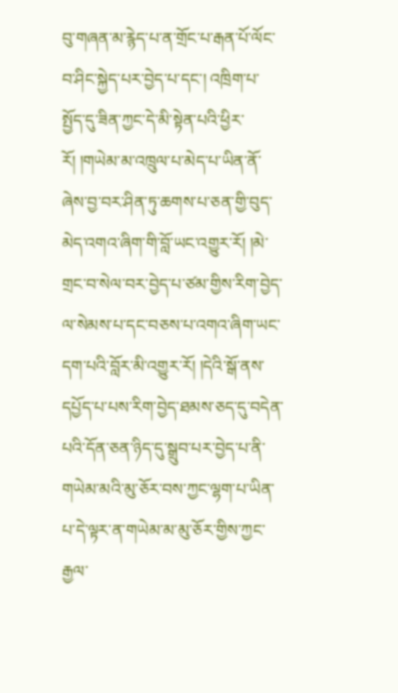བུ་གཞན་མ་རྙེད་པ་ན་གྲོང་པ་རྒན་པོ་ལོང་བ་ཤིང་སྐྱེད་པར་བྱེད་པ་དང་། འཁྲིག་པ་སྤྱོད་དུ་ཟིན་ཀྱང་དེ་མི་སྟེན་པའི་ཕྱིར་རོ། །གཡེམ་མ་འཁྲུལ་པ་མེད་པ་ཡིན་ནོ་ཞེས་བྱ་བར་ཤིན་ཏུ་ཆགས་པ་ཅན་གྱི་བུད་མེད་འགའ་ཞིག་གི་བློ་ཡང་འགྱུར་རོ། །མེ་གྲང་བ་སེལ་བར་བྱེད་པ་ཙམ་གྱིས་རིག་བྱེད་ལ་སེམས་པ་དང་བཅས་པ་འགའ་ཞིག་ཡང་དག་པའི་བློར་མི་འགྱུར་རོ། །དེའི་སྒོ་ནས་དཔྱོད་པ་པས་རིག་བྱེད་ཐམས་ཅད་དུ་བདེན་པའི་དོན་ཅན་ཉིད་དུ་སྒྲུབ་པར་བྱེད་པ་ནི་གཡེམ་མའི་མུ་ཅོར་བས་ཀྱང་ལྷག་པ་ཡིན་པ་དེ་ལྟར་ན་གཡེམ་མ་མུ་ཅོར་གྱིས་ཀྱང་རྒྱལ་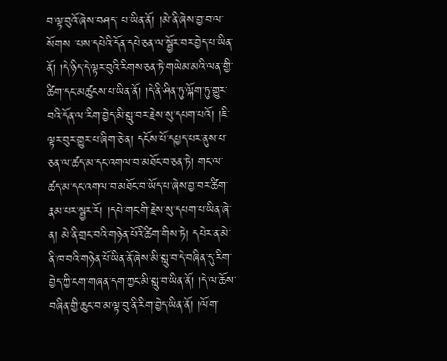བ་ལྟ་བུའོ་ཞེས་བཤད་ པ་ཡིན་ནོ། །མེ་ནི་ཞེས་བྱ་བ་ལ་སོགས ་པས་དཔེའི་དོན་དཔེ་ཅན་ལ་སྦྱོར་བར་བྱེད་པ་ཡིན་ནོ། །དེ་ཉིད་དེ་ལྟར་བུའི་རིགས་ཅན་ཏེ་གཡེམ་མའི་ལན་གྱི་ཚིག་དང་མཚུངས་པ་ཡིན་ནོ། །དེ་ནི་ཤིན་ཏུ་ལྐོག་ཏུ་གྱུར་བའི་དོན་ལ་རིག་བྱེད་མི་སླུ་བར་རྗེས་སུ་དཔག་པའོ། །ཇི་ལྟར་བུར་གྱུར་པ་ཞིག་ཅེ་ན། དངོས་པོ་དཔྱད་པར་ནུས་པ་ཅན་ལ་ཚད་མ་དང་འགལ་བ་མཐོང་བ་ཅན་ཏེ། གང་ལ་ཚད་མ་དང་འགལ་བ་མཐོང་བ་ཡོད་པ་ཞེས་བྱ་བར་ཚིག་རྣམ་པར་སྦྱར་རོ། །དཔེ་གང་གི་རྗེས་སུ་དཔག་པ་ཡིན་ཞེ་ན། མེ་ནི་གྲང་བའི་གཉེན་པོའི་ཚིག་གིས་ཏེ། དཔེར་ན་མེ་ནི་ཁ་བའི་གཉེན་པོ་ཡིན་ནོ་ཞེས་མི་སླུ་བ་དེ་བཞིན་དུ་རིག་བྱེད་ཀྱི་ངག་གཞན་དག་ཀྱང་མི་སླུ་བ་ཡིན་ནོ། །དེ་ལ་ཆོས་བཞིན་གྱི་ཆུང་བ་མ་ལྟ་བུ་ནི་རིག་བྱེད་ཡིན་ནོ། །ལོག་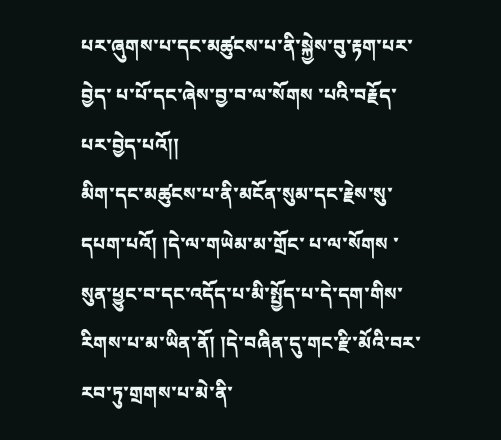པར་ཞུགས་པ་དང་མཚུངས་པ་ནི་སྐྱེས་བུ་རྟག་པར་བྱེད་ པ་པོ་དང་ཞེས་བྱ་བ་ལ་སོགས ་པའི་བརྗོད་པར་བྱེད་པའོ།།
མིག་དང་མཚུངས་པ་ནི་མངོན་སུམ་དང་རྗེས་སུ་དཔག་པའོ། །དེ་ལ་གཡེམ་མ་གྲོང་ པ་ལ་སོགས ་སུན་ཕྱུང་བ་དང་འདོད་པ་མི་སྤྱོད་པ་དེ་དག་གིས་རིགས་པ་མ་ཡིན་ནོ། །དེ་བཞིན་དུ་གང་རྫི་མོའི་བར་རབ་ཏུ་གྲགས་པ་མེ་ནི་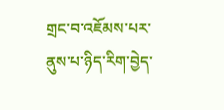གྲང་བ་འཇོམས་པར་ནུས་པ་ཉིད་རིག་བྱེད་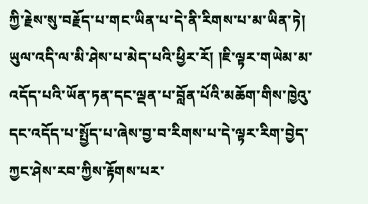ཀྱི་རྗེས་སུ་བརྗོད་པ་གང་ཡིན་པ་དེ་ནི་རིགས་པ་མ་ཡིན་ཏེ། ཡུལ་འདི་ལ་མི་ཤེས་པ་མེད་པའི་ཕྱིར་རོ། །ཇི་ལྟར་གཡེམ་མ་འདོད་པའི་ཡོན་ཏན་དང་ལྡན་པ་བློན་པོའི་མཆོག་གིས་ཁྱེའུ་དང་འདོད་པ་སྤྱོད་པ་ཞེས་བྱ་བ་རིགས་པ་དེ་ལྟར་རིག་བྱེད་ཀྱང་ཤེས་རབ་ཀྱིས་རྟོགས་པར་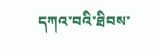དཀའ་བའི་ཐིབས་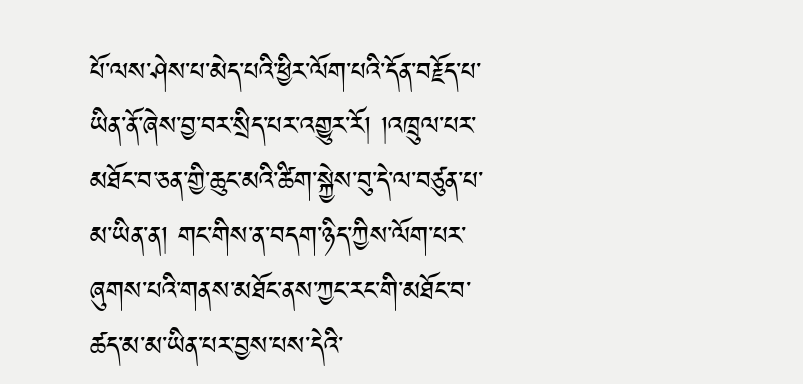པོ་ལས་ཤེས་པ་མེད་པའི་ཕྱིར་ལོག་པའི་དོན་བརྗོད་པ་ཡིན་ནོ་ཞེས་བྱ་བར་སྲིད་པར་འགྱུར་རོ། །འཁྲུལ་པར་མཐོང་བ་ཅན་གྱི་ཆུང་མའི་ཚིག་སྐྱེས་བུ་དེ་ལ་བཙུན་པ་མ་ཡིན་ན། གང་གིས་ན་བདག་ཉིད་ཀྱིས་ལོག་པར་ཞུགས་པའི་གནས་མཐོང་ནས་ཀྱང་རང་གི་མཐོང་བ་ཚད་མ་མ་ཡིན་པར་བྱས་པས་དེའི་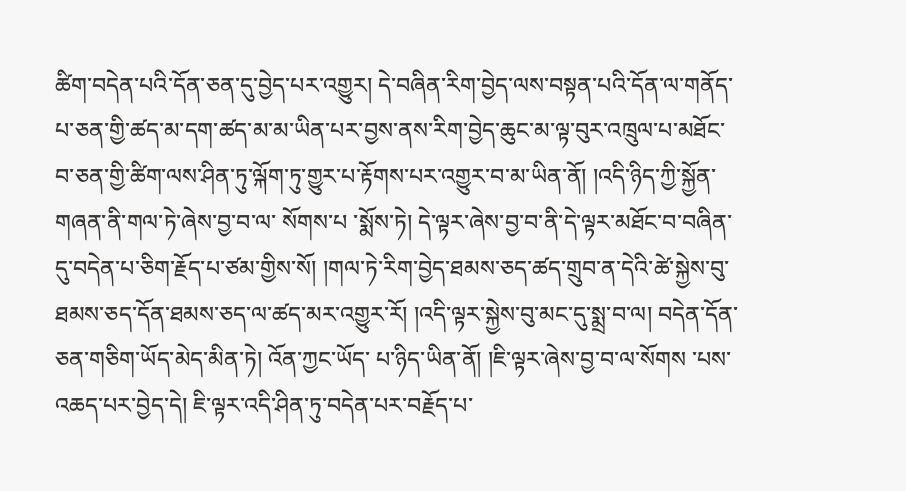ཚིག་བདེན་པའི་དོན་ཅན་དུ་བྱེད་པར་འགྱུར། དེ་བཞིན་རིག་བྱེད་ལས་བསྟན་པའི་དོན་ལ་གནོད་པ་ཅན་གྱི་ཚད་མ་དག་ཚད་མ་མ་ཡིན་པར་བྱས་ནས་རིག་བྱེད་ཆུང་མ་ལྟ་བུར་འཁྲུལ་པ་མཐོང་བ་ཅན་གྱི་ཚིག་ལས་ཤིན་ཏུ་ལྐོག་ཏུ་གྱུར་པ་རྟོགས་པར་འགྱུར་བ་མ་ཡིན་ནོ། །འདི་ཉིད་ཀྱི་སྐྱོན་གཞན་ནི་གལ་ཏེ་ཞེས་བྱ་བ་ལ་ སོགས་པ ་སྨོས་ཏེ། དེ་ལྟར་ཞེས་བྱ་བ་ནི་དེ་ལྟར་མཐོང་བ་བཞིན་དུ་བདེན་པ་ཅིག་རྗོད་པ་ཙམ་གྱིས་སོ། །གལ་ཏེ་རིག་བྱེད་ཐམས་ཅད་ཚད་གྲུབ་ན་དེའི་ཚེ་སྐྱེས་བུ་ཐམས་ཅད་དོན་ཐམས་ཅད་ལ་ཚད་མར་འགྱུར་རོ། །འདི་ལྟར་སྐྱེས་བུ་མང་དུ་སྨྲ་བ་ལ། བདེན་དོན་ཅན་གཅིག་ཡོད་མེད་མིན་ཏེ། འོན་ཀྱང་ཡོད་ པ་ཉིད་ཡིན་ནོ། །ཇི་ལྟར་ཞེས་བྱ་བ་ལ་སོགས ་པས་འཆད་པར་བྱེད་དེ། ཇི་ལྟར་འདི་ཤིན་ཏུ་བདེན་པར་བརྗོད་པ་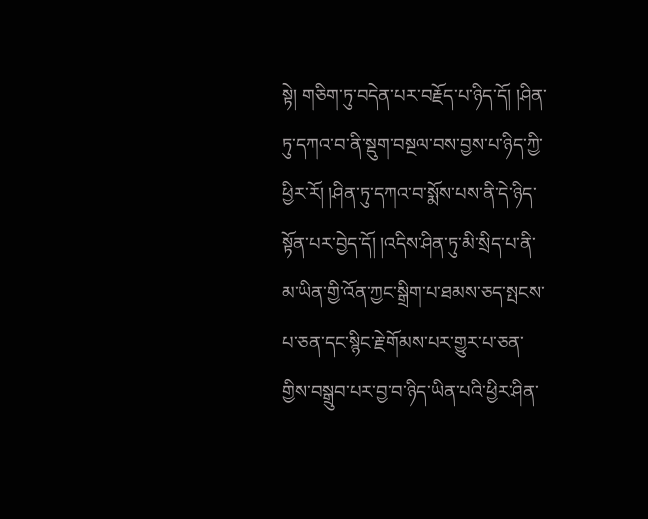སྟེ། གཅིག་ཏུ་བདེན་པར་བརྗོད་པ་ཉིད་དོ། །ཤིན་ཏུ་དཀའ་བ་ནི་སྡུག་བསྔལ་བས་བྱས་པ་ཉིད་ཀྱི་ཕྱིར་རོ། །ཤིན་ཏུ་དཀའ་བ་སྨོས་པས་ནི་དེ་ཉིད་སྟོན་པར་བྱེད་དོ། །འདིས་ཤིན་ཏུ་མི་སྲིད་པ་ནི་མ་ཡིན་གྱི་འོན་ཀྱང་སྒྲིག་པ་ཐམས་ཅད་སྤངས་པ་ཅན་དང་སྙིང་རྗེ་གོམས་པར་གྱུར་པ་ཅན་གྱིས་བསྒྲུབ་པར་བྱ་བ་ཉིད་ཡིན་པའི་ཕྱིར་ཤིན་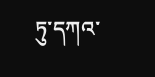ཏུ་དཀའ་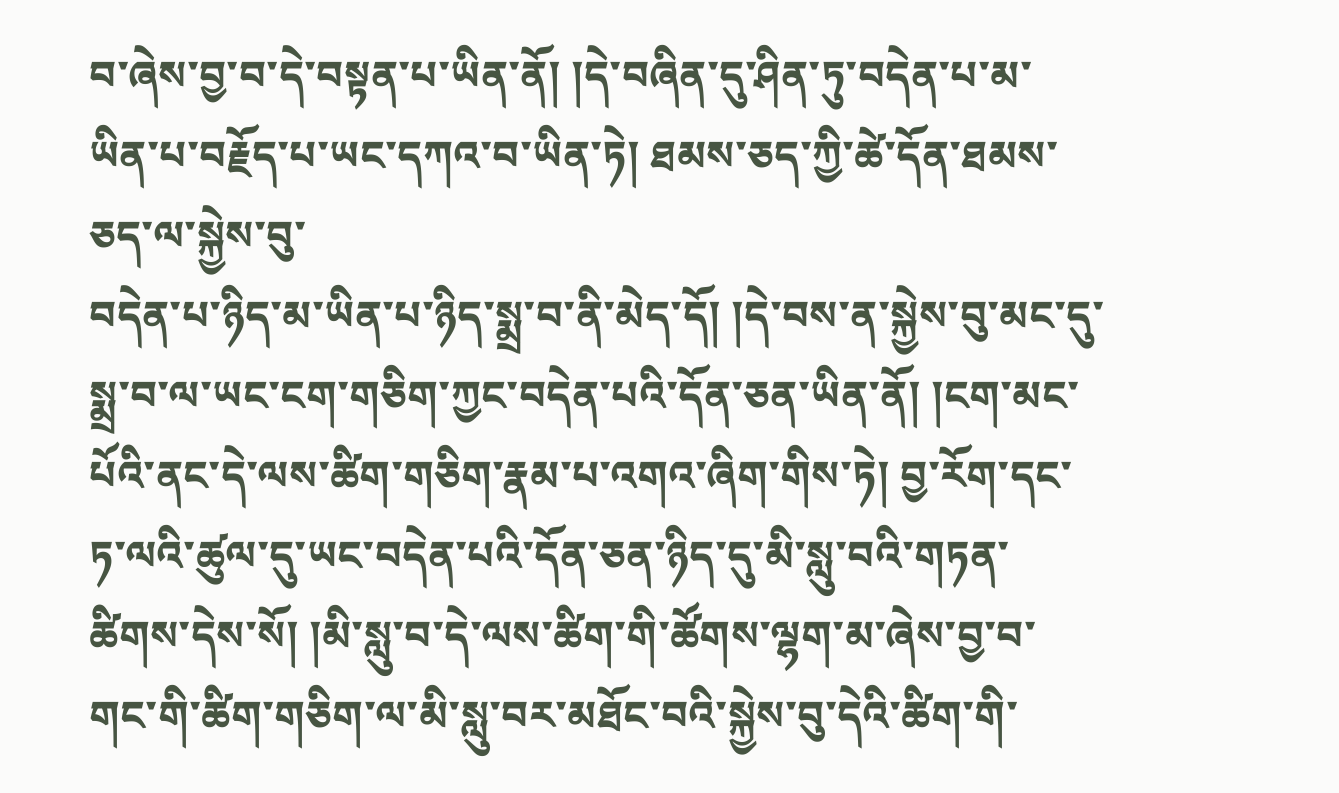བ་ཞེས་བྱ་བ་དེ་བསྟན་པ་ཡིན་ནོ། །དེ་བཞིན་དུ་ཤིན་ཏུ་བདེན་པ་མ་ཡིན་པ་བརྗོད་པ་ཡང་དཀའ་བ་ཡིན་ཏེ། ཐམས་ཅད་ཀྱི་ཚེ་དོན་ཐམས་ཅད་ལ་སྐྱེས་བུ་
བདེན་པ་ཉིད་མ་ཡིན་པ་ཉིད་སྨྲ་བ་ནི་མེད་དོ། །དེ་བས་ན་སྐྱེས་བུ་མང་དུ་སྨྲ་བ་ལ་ཡང་ངག་གཅིག་ཀྱང་བདེན་པའི་དོན་ཅན་ཡིན་ནོ། །ངག་མང་པོའི་ནང་དེ་ལས་ཚིག་གཅིག་རྣམ་པ་འགའ་ཞིག་གིས་ཏེ། བྱ་རོག་དང་ཏ་ལའི་ཚུལ་དུ་ཡང་བདེན་པའི་དོན་ཅན་ཉིད་དུ་མི་སླུ་བའི་གཏན་ཚིགས་དེས་སོ། །མི་སླུ་བ་དེ་ལས་ཚིག་གི་ཚོགས་ལྷག་མ་ཞེས་བྱ་བ་གང་གི་ཚིག་གཅིག་ལ་མི་སླུ་བར་མཐོང་བའི་སྐྱེས་བུ་དེའི་ཚིག་གི་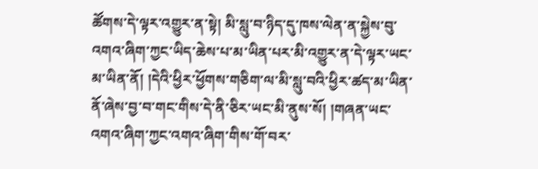ཚོགས་དེ་ལྟར་འགྱུར་ན་སྟེ། མི་སླུ་བ་ཉིད་དུ་ཁས་ལེན་ན་སྐྱེས་བུ་འགའ་ཞིག་ཀྱང་ཡིད་ཆེས་པ་མ་ཡིན་པར་མི་འགྱུར་ན་དེ་ལྟར་ཡང་མ་ཡིན་ནོ། །དེའི་ཕྱིར་ཕྱོགས་གཅིག་ལ་མི་སླུ་བའི་ཕྱིར་ཚད་མ་ཡིན་ནོ་ཞེས་བྱ་བ་གང་གིས་དེ་ནི་ཅིར་ཡང་མི་ནུས་སོ། །གཞན་ཡང་འགའ་ཞིག་ཀྱང་འགའ་ཞིག་གིས་གོ་བར་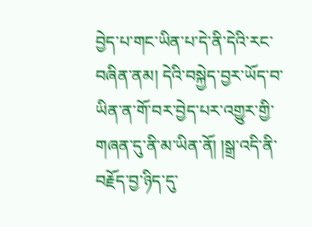བྱེད་པ་གང་ཡིན་པ་དེ་ནི་དེའི་རང་བཞིན་ནམ། དེའི་བསྐྱེད་བྱར་ཡོད་བ་ཡིན་ན་གོ་བར་བྱེད་པར་འགྱུར་གྱི་གཞན་དུ་ནི་མ་ཡིན་ནོ། །སྒྲ་འདི་ནི་བརྗོད་བྱ་ཉིད་དུ་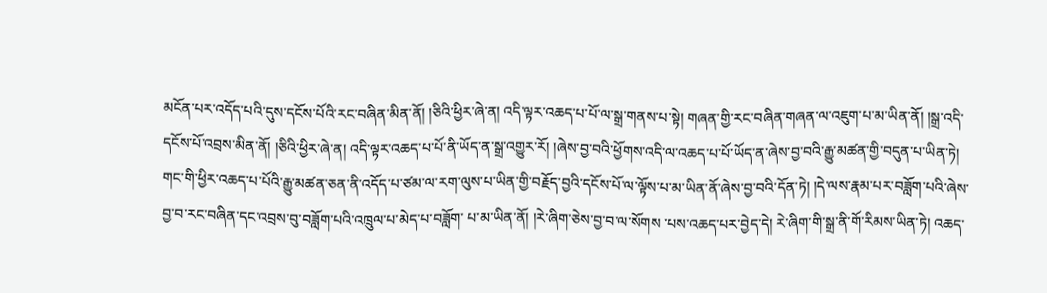མངོན་པར་འདོད་པའི་དུས་དངོས་པོའི་རང་བཞིན་མིན་ནོ། །ཅིའི་ཕྱིར་ཞེ་ན། འདི་ལྟར་འཆད་པ་པོ་ལ་སྒྲ་གནས་པ་སྟེ། གཞན་གྱི་རང་བཞིན་གཞན་ལ་འཇུག་པ་མ་ཡིན་ནོ། །སྒྲ་འདི་དངོས་པོ་འབྲས་མིན་ནོ། །ཅིའི་ཕྱིར་ཞེ་ན། འདི་ལྟར་འཆད་པ་པོ་ནི་ཡོད་ན་སྒྲ་འགྱུར་རོ། །ཞེས་བྱ་བའི་ཕྱོགས་འདི་ལ་འཆད་པ་པོ་ཡོད་ན་ཞེས་བྱ་བའི་རྒྱུ་མཚན་གྱི་བདུན་པ་ཡིན་ཏེ། གང་གི་ཕྱིར་འཆད་པ་པོའི་རྒྱུ་མཚན་ཅན་ནི་འདོད་པ་ཙམ་ལ་རག་ལུས་པ་ཡིན་གྱི་བརྗོད་བྱའི་དངོས་པོ་ལ་ལྟོས་པ་མ་ཡིན་ནོ་ཞེས་བྱ་བའི་དོན་ཏེ། །དེ་ལས་རྣམ་པར་བཟློག་པའི་ཞེས་བྱ་བ་རང་བཞིན་དང་འབྲས་བུ་བཟློག་པའི་འཁྲུལ་པ་མེད་པ་བཟློག་ པ་མ་ཡིན་ནོ། །རེ་ཞིག་ཅེས་བྱ་བ་ལ་སོགས ་པས་འཆད་པར་བྱེད་དེ། རེ་ཞིག་གི་སྒྲ་ནི་གོ་རིམས་ཡིན་ཏེ། འཆད་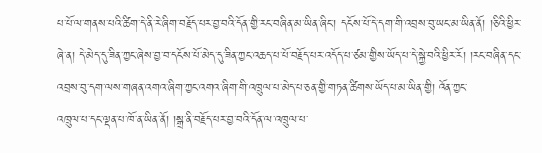པ་པོ་ལ་གནས་པའི་ཚིག་དེ་ནི་རེ་ཞིག་བརྗོད་པར་བྱ་བའི་དོན་གྱི་རང་བཞིན་མ་ཡིན་ཞིང་། དངོས་པོ་དེ་དག་གི་འབྲས་བུ་ཡང་མ་ཡིན་ནོ། །ཅིའི་ཕྱིར་ཞེ་ན། དེ་མེད་དུ་ཟིན་ཀྱང་ཞེས་བྱ་བ་དངོས་པོ་མེད་དུ་ཟིན་ཀྱང་འཆད་པ་པོ་བརྗོད་པར་འདོད་པ་ཙམ་གྱིས་ཡོད་པ་དེ་སྐྱེ་བའི་ཕྱིར་རོ། །རང་བཞིན་དང་འབྲས་བུ་དག་ལས་གཞན་འགའ་ཞིག་ཀྱང་འགའ་ཞིག་གི་འཁྲུལ་པ་མེད་པ་ཅན་གྱི་གཏན་ཚིགས་ཡོད་པ་མ་ཡིན་གྱི། འོན་ཀྱང་
འཁྲུལ་པ་དང་ལྡན་པ་ཁོ་ན་ཡིན་ནོ། །སྒྲ་ནི་བརྗོད་པར་བྱ་བའི་དོན་ལ་འཁྲུལ་པ་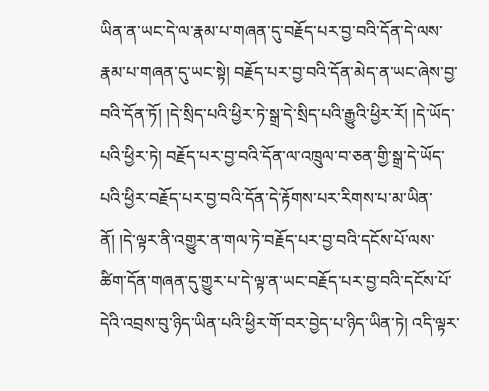ཡིན་ན་ཡང་དེ་ལ་རྣམ་པ་གཞན་དུ་བརྗོད་པར་བྱ་བའི་དོན་དེ་ལས་རྣམ་པ་གཞན་དུ་ཡང་སྟེ། བརྗོད་པར་བྱ་བའི་དོན་མེད་ན་ཡང་ཞེས་བྱ་བའི་དོན་ཏོ། །དེ་སྲིད་པའི་ཕྱིར་ཏེ་སྒྲ་དེ་སྲིད་པའི་རྒྱུའི་ཕྱིར་རོ། །དེ་ཡོད་པའི་ཕྱིར་ཏེ། བརྗོད་པར་བྱ་བའི་དོན་ལ་འཁྲུལ་བ་ཅན་གྱི་སྒྲ་དེ་ཡོད་པའི་ཕྱིར་བརྗོད་པར་བྱ་བའི་དོན་དེ་རྟོགས་པར་རིགས་པ་མ་ཡིན་ནོ། །དེ་ལྟར་ནི་འགྱུར་ན་གལ་ཏེ་བརྗོད་པར་བྱ་བའི་དངོས་པོ་ལས་ཚིག་དོན་གཞན་དུ་གྱུར་པ་དེ་ལྟ་ན་ཡང་བརྗོད་པར་བྱ་བའི་དངོས་པོ་དེའི་འབྲས་བུ་ཉིད་ཡིན་པའི་ཕྱིར་གོ་བར་བྱེད་པ་ཉིད་ཡིན་ཏེ། འདི་ལྟར་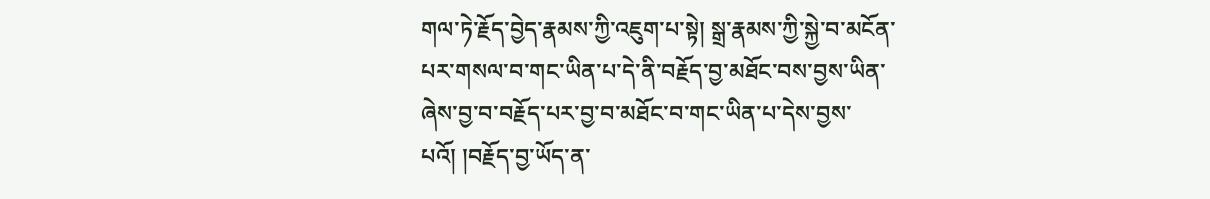གལ་ཏེ་རྗོད་བྱེད་རྣམས་ཀྱི་འཇུག་པ་སྟེ། སྒྲ་རྣམས་ཀྱི་སྐྱེ་བ་མངོན་པར་གསལ་བ་གང་ཡིན་པ་དེ་ནི་བརྗོད་བྱ་མཐོང་བས་བྱས་ཡིན་ཞེས་བྱ་བ་བརྗོད་པར་བྱ་བ་མཐོང་བ་གང་ཡིན་པ་དེས་བྱས་པའོ། །བརྗོད་བྱ་ཡོད་ན་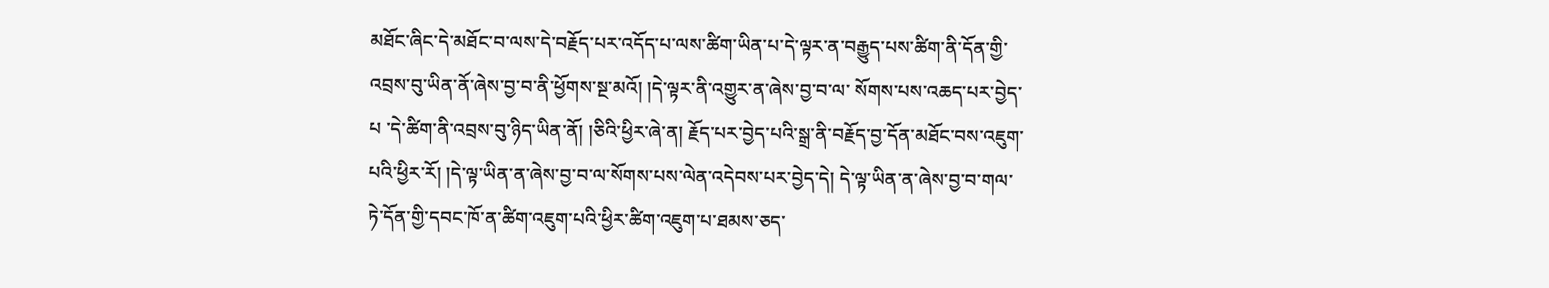མཐོང་ཞིང་དེ་མཐོང་བ་ལས་དེ་བརྗོད་པར་འདོད་པ་ལས་ཚིག་ཡིན་པ་དེ་ལྟར་ན་བརྒྱུད་པས་ཚིག་ནི་དོན་གྱི་འབྲས་བུ་ཡིན་ནོ་ཞེས་བྱ་བ་ནི་ཕྱོགས་སྔ་མའོ། །དེ་ལྟར་ནི་འགྱུར་ན་ཞེས་བྱ་བ་ལ་ སོགས་པས་འཆད་པར་བྱེད་པ ་དེ་ཚིག་ནི་འབྲས་བུ་ཉིད་ཡིན་ནོ། །ཅིའི་ཕྱིར་ཞེ་ན། རྗོད་པར་བྱེད་པའི་སྒྲ་ནི་བརྗོད་བྱ་དོན་མཐོང་བས་འཇུག་པའི་ཕྱིར་རོ། །དེ་ལྟ་ཡིན་ན་ཞེས་བྱ་བ་ལ་སོགས་པས་ལེན་འདེབས་པར་བྱེད་དེ། དེ་ལྟ་ཡིན་ན་ཞེས་བྱ་བ་གལ་ཏེ་དོན་གྱི་དབང་ཁོ་ན་ཚིག་འཇུག་པའི་ཕྱིར་ཚིག་འཇུག་པ་ཐམས་ཅད་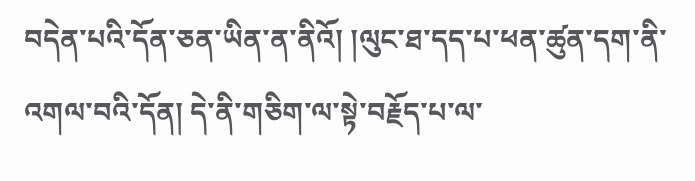བདེན་པའི་དོན་ཅན་ཡིན་ན་ནིའོ། །ལུང་ཐ་དད་པ་ཕན་ཚུན་དག་ནི་འགལ་བའི་དོན། དེ་ནི་གཅིག་ལ་སྟེ་བརྗོད་པ་ལ་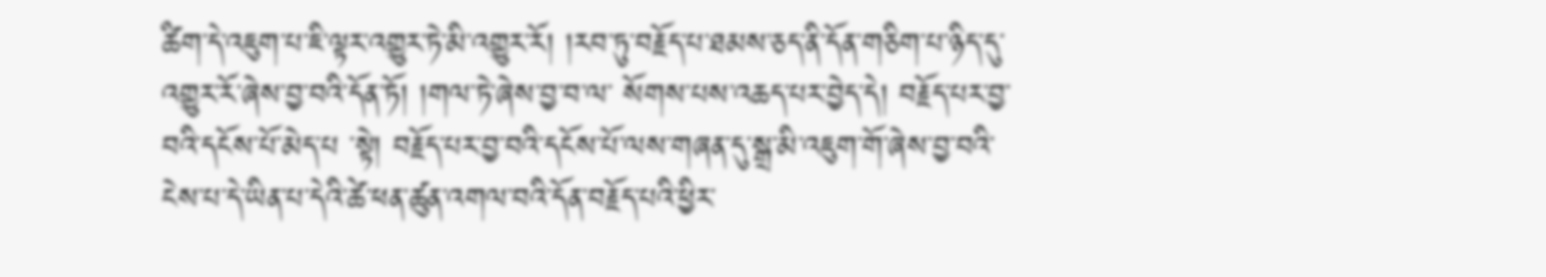ཚིག་དེ་འཇུག་པ་ཇི་ལྟར་འགྱུར་ཏེ་མི་འགྱུར་རོ། །རབ་ཏུ་བརྗོད་པ་ཐམས་ཅད་ནི་དོན་གཅིག་པ་ཉིད་དུ་འགྱུར་རོ་ཞེས་བྱ་བའི་དོན་ཏོ། །གལ་ཏེ་ཞེས་བྱ་བ་ལ་ སོགས་པས་འཆད་པར་བྱེད་དེ། བརྗོད་པར་བྱ་བའི་དངོས་པོ་མེད་པ ་སྟེ། བརྗོད་པར་བྱ་བའི་དངོས་པོ་ལས་གཞན་དུ་སྒྲ་མི་འཇུག་གོ་ཞེས་བྱ་བའི་ངེས་པ་དེ་ཡིན་པ་དེའི་ཚེ་ཕན་ཚུན་འགལ་བའི་དོན་བརྗོད་པའི་ཕྱིར་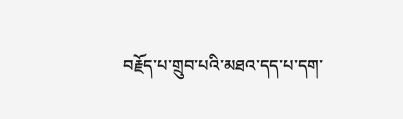བརྗོད་པ་གྲུབ་པའི་མཐའ་དད་པ་དག་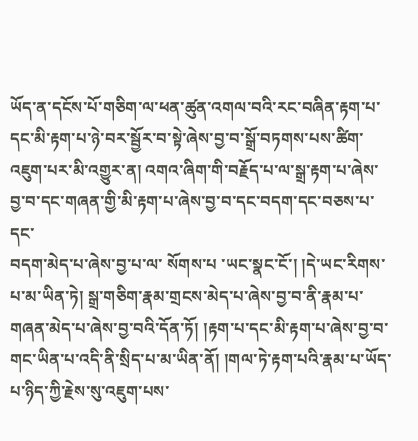ཡོད་ན་དངོས་པོ་གཅིག་ལ་ཕན་ཚུན་འགལ་བའི་རང་བཞིན་རྟག་པ་དང་མི་རྟག་པ་ཉེ་བར་སྦྱོར་བ་སྟེ་ཞེས་བྱ་བ་སྒྲོ་བཏགས་པས་ཚིག་འཇུག་པར་མི་འགྱུར་ན། འགའ་ཞིག་གི་བརྗོད་པ་ལ་སྒྲ་རྟག་པ་ཞེས་བྱ་བ་དང་གཞན་གྱི་མི་རྟག་པ་ཞེས་བྱ་བ་དང་བདག་དང་བཅས་པ་དང་
བདག་མེད་པ་ཞེས་བྱ་པ་ལ་ སོགས་པ ་ཡང་སྣང་ངོ་། །དེ་ཡང་རིགས་པ་མ་ཡིན་ཏེ། སྒྲ་གཅིག་རྣམ་གྲངས་མེད་པ་ཞེས་བྱ་བ་ནི་རྣམ་པ་གཞན་མེད་པ་ཞེས་བྱ་བའི་དོན་ཏོ། །རྟག་པ་དང་མི་རྟག་པ་ཞེས་བྱ་བ་གང་ཡིན་པ་འདི་ནི་སྲིད་པ་མ་ཡིན་ནོ། །གལ་ཏེ་རྟག་པའི་རྣམ་པ་ཡོད་པ་ཉིད་ཀྱི་རྗེས་སུ་འཇུག་པས་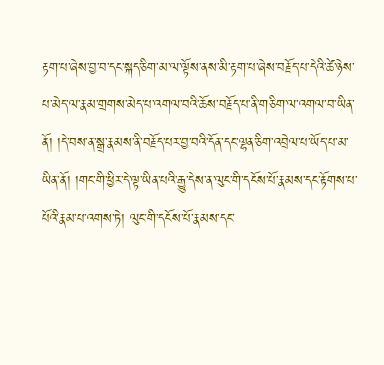རྟག་པ་ཞེས་བྱ་བ་དང་སྐད་ཅིག་མ་ལ་ལྟོས་ནས་མི་རྟག་པ་ཞེས་བརྗོད་པ་དེའི་ཚེ་ཉེས་པ་མེད་ལ་རྣམ་གྲགས་མེད་པ་འགལ་བའི་ཆོས་བརྗོད་པ་ནི་གཅིག་ལ་འགལ་བ་ཡིན་ནོ། །དེ་བས་ན་སྒྲ་རྣམས་ནི་བརྗོད་པར་བྱ་བའི་དོན་དང་ལྷན་ཅིག་འབྲེལ་པ་ཡོད་པ་མ་ཡིན་ནོ། །གང་གི་ཕྱིར་དེ་ལྟ་ཡིན་པའི་རྒྱུ་དེས་ན་ལུང་གི་དངོས་པོ་རྣམས་དང་རྟོགས་པ་པོའི་རྣམ་པ་འགས་ཏེ། ལུང་གི་དངོས་པོ་རྣམས་དང་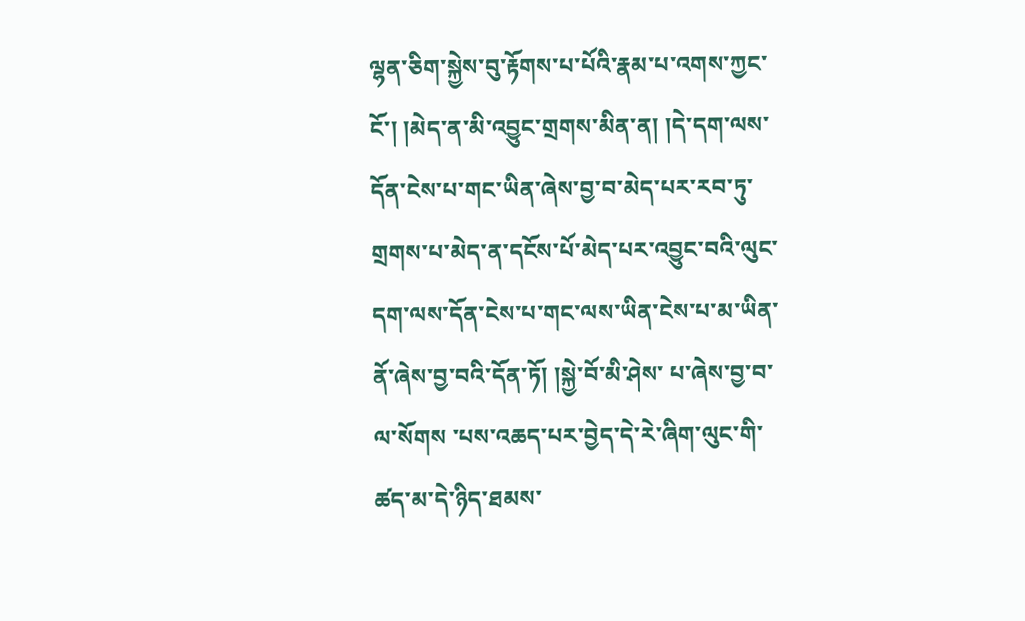ལྷན་ཅིག་སྐྱེས་བུ་རྟོགས་པ་པོའི་རྣམ་པ་འགས་ཀྱང་ངོ་། །མེད་ན་མི་འབྱུང་གྲགས་མིན་ན། །དེ་དག་ལས་དོན་ངེས་པ་གང་ཡིན་ཞེས་བྱ་བ་མེད་པར་རབ་ཏུ་གྲགས་པ་མེད་ན་དངོས་པོ་མེད་པར་འབྱུང་བའི་ལུང་དག་ལས་དོན་ངེས་པ་གང་ལས་ཡིན་ངེས་པ་མ་ཡིན་ནོ་ཞེས་བྱ་བའི་དོན་ཏོ། །སྐྱེ་བོ་མི་ཤེས་ པ་ཞེས་བྱ་བ་ལ་སོགས ་པས་འཆད་པར་བྱེད་དེ་རེ་ཞིག་ལུང་གི་ཚད་མ་དེ་ཉིད་ཐམས་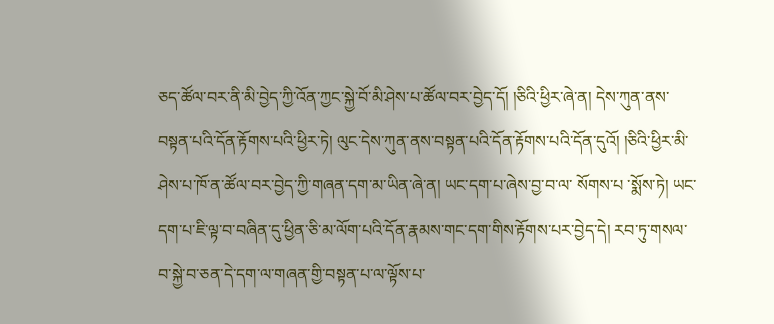ཅད་ཚོལ་བར་ནི་མི་བྱེད་ཀྱི་འོན་ཀྱང་སྐྱེ་བོ་མི་ཤེས་པ་ཚོལ་བར་བྱེད་དོ། །ཅིའི་ཕྱིར་ཞེ་ན། དེས་ཀུན་ནས་བསྟན་པའི་དོན་རྟོགས་པའི་ཕྱིར་ཏེ། ལུང་དེས་ཀུན་ནས་བསྟན་པའི་དོན་རྟོགས་པའི་དོན་དུའོ། །ཅིའི་ཕྱིར་མི་ཤེས་པ་ཁོ་ན་ཚོལ་བར་བྱེད་ཀྱི་གཞན་དག་མ་ཡིན་ཞེ་ན། ཡང་དག་པ་ཞེས་བྱ་བ་ལ་ སོགས་པ ་སྨོས་ཏེ། ཡང་དག་པ་ཇི་ལྟ་བ་བཞིན་དུ་ཕྱིན་ཅི་མ་ལོག་པའི་དོན་རྣམས་གང་དག་གིས་རྟོགས་པར་བྱེད་དེ། རབ་ཏུ་གསལ་བ་སྐྱེ་བ་ཅན་དེ་དག་ལ་གཞན་གྱི་བསྟན་པ་ལ་ལྟོས་པ་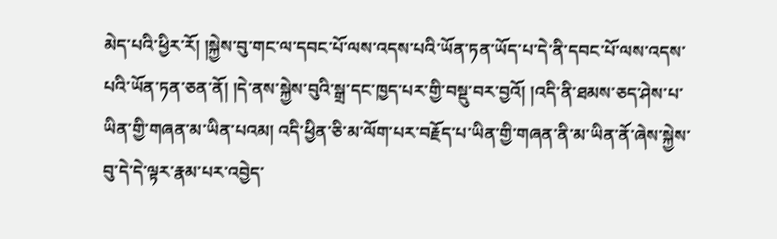མེད་པའི་ཕྱིར་རོ། །སྐྱེས་བུ་གང་ལ་དབང་པོ་ལས་འདས་པའི་ཡོན་ཏན་ཡོད་པ་དེ་ནི་དབང་པོ་ལས་འདས་པའི་ཡོན་ཏན་ཅན་ནོ། །དེ་ནས་སྐྱེས་བུའི་སྒྲ་དང་ཁྱད་པར་གྱི་བསྡུ་བར་བྱའོ། །འདི་ནི་ཐམས་ཅད་ཤེས་པ་ཡིན་གྱི་གཞན་མ་ཡིན་པའམ། འདི་ཕྱིན་ཅི་མ་ལོག་པར་བརྗོད་པ་ཡིན་གྱི་གཞན་ནི་མ་ཡིན་ནོ་ཞེས་སྐྱེས་བུ་དེ་དེ་ལྟར་རྣམ་པར་འབྱེད་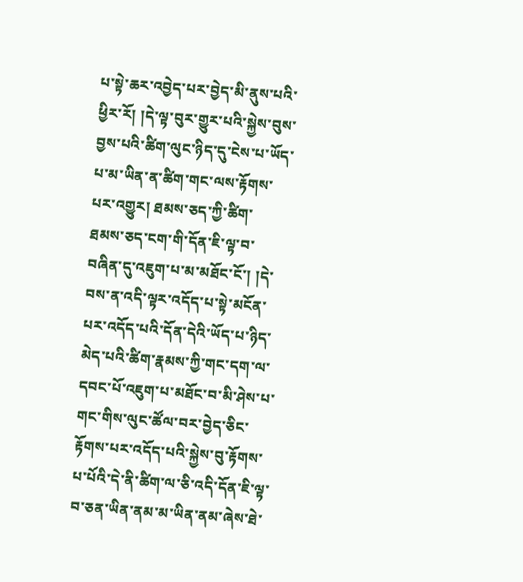པ་སྟེ་ཆར་འབྱེད་པར་བྱེད་མི་ནུས་པའི་ཕྱིར་རོ། །དེ་ལྟ་བུར་གྱུར་པའི་སྐྱེས་བུས་བྱས་པའི་ཚིག་ལུང་ཉིད་དུ་ངེས་པ་ཡོད་པ་མ་ཡིན་ན་ཚིག་གང་ལས་རྟོགས་པར་འགྱུར། ཐམས་ཅད་ཀྱི་ཚིག་
ཐམས་ཅད་ངག་གི་དོན་ཇི་ལྟ་བ་བཞིན་དུ་འཇུག་པ་མ་མཐོང་ངོ་། །དེ་བས་ན་འདི་ལྟར་འདོད་པ་སྟེ་མངོན་པར་འདོད་པའི་དོན་དེའི་ཡོད་པ་ཉིད་མེད་པའི་ཚིག་རྣམས་ཀྱི་གང་དག་ལ་དབང་པོ་འཇུག་པ་མཐོང་བ་མི་ཤེས་པ་གང་གིས་ལུང་ཚོལ་བར་བྱེད་ཅིང་རྟོགས་པར་འདོད་པའི་སྐྱེས་བུ་རྟོགས་པ་པོའི་དེ་ནི་ཚིག་ལ་ཅི་འདི་དོན་ཇི་ལྟ་བ་ཅན་ཡིན་ནམ་མ་ཡིན་ནམ་ཞེས་ཐེ་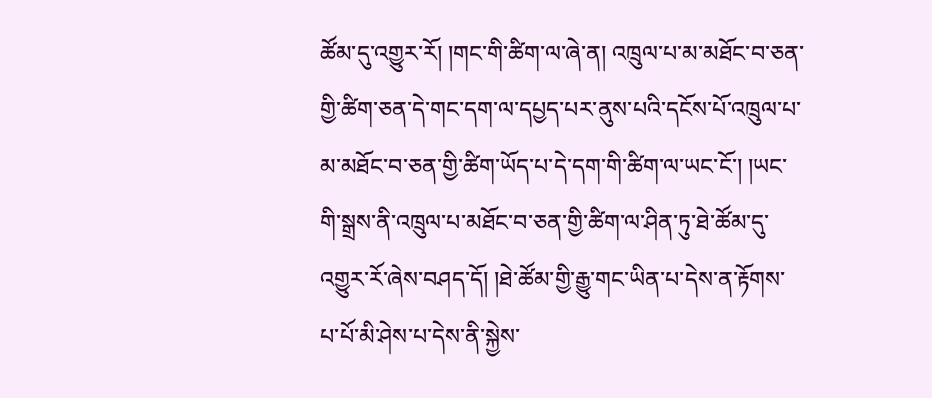ཚོམ་དུ་འགྱུར་རོ། །གང་གི་ཚིག་ལ་ཞེ་ན། འཁྲུལ་པ་མ་མཐོང་བ་ཅན་གྱི་ཚིག་ཅན་དེ་གང་དག་ལ་དཔྱད་པར་ནུས་པའི་དངོས་པོ་འཁྲུལ་པ་མ་མཐོང་བ་ཅན་གྱི་ཚིག་ཡོད་པ་དེ་དག་གི་ཚིག་ལ་ཡང་ངོ་། །ཡང་གི་སྒྲས་ནི་འཁྲུལ་པ་མཐོང་བ་ཅན་གྱི་ཚིག་ལ་ཤིན་ཏུ་ཐེ་ཚོམ་དུ་འགྱུར་རོ་ཞེས་བཤད་དོ། །ཐེ་ཚོམ་གྱི་རྒྱུ་གང་ཡིན་པ་དེས་ན་རྟོགས་པ་པོ་མི་ཤེས་པ་དེས་ནི་སྐྱེས་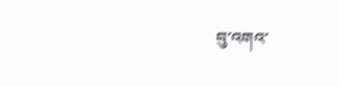བུ་འགའ་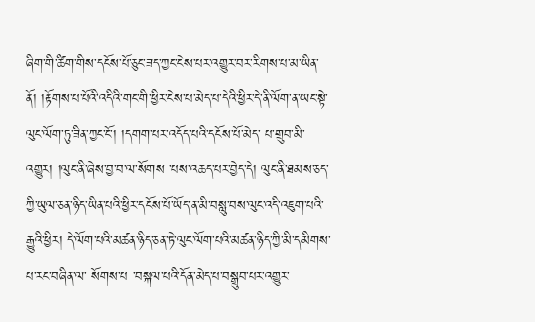ཞིག་གི་ཚིག་གིས་དངོས་པོ་ཅུང་ཟད་ཀྱང་ངེས་པར་འགྱུར་བར་རིགས་པ་མ་ཡིན་ནོ། །རྟོགས་པ་པོའི་འདིའི་གང་གི་ཕྱིར་ངེས་པ་མེད་པ་དེའི་ཕྱིར་དེ་ནི་ལོག་ན་ཡང་སྟེ་ལུང་ལོག་ཏུ་ཟིན་ཀྱང་ངོ་། །དགག་པར་འདོད་པའི་དངོས་པོ་མེད་ པ་གྲུབ་མི་འགྱུར། །ལུང་ནི་ཞེས་བྱ་བ་ལ་སོགས ་པས་འཆད་པར་བྱེད་དེ། ལུང་ནི་ཐམས་ཅད་ཀྱི་ཡུལ་ཅན་ཉིད་ཡིན་པའི་ཕྱིར་དངོས་པོ་ཡོད་ན་མི་བསླུ་བས་ལུང་འདི་འཇུག་པའི་རྒྱུའི་ཕྱིར། དེ་ལོག་པའི་མཚན་ཉིད་ཅན་ཏེ་ལུང་ལོག་པའི་མཚན་ཉིད་ཀྱི་མི་དམིགས་པ་རང་བཞིན་ལ་ སོགས་པ ་བསྐལ་པའི་དོན་མེད་པ་བསྒྲུབ་པར་འགྱུར་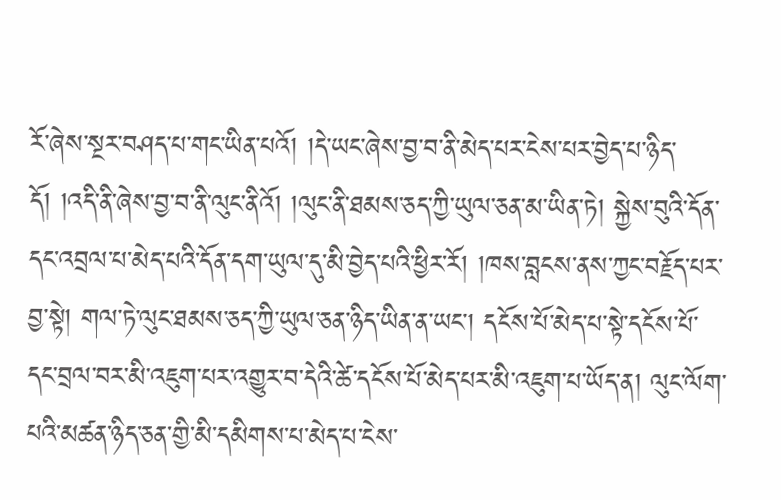རོ་ཞེས་སྔར་བཤད་པ་གང་ཡིན་པའོ། །དེ་ཡང་ཞེས་བྱ་བ་ནི་མེད་པར་ངེས་པར་བྱེད་པ་ཉིད་དོ། །འདི་ནི་ཞེས་བྱ་བ་ནི་ལུང་ནིའོ། །ལུང་ནི་ཐམས་ཅད་ཀྱི་ཡུལ་ཅན་མ་ཡིན་ཏེ། སྐྱེས་བུའི་དོན་དང་འབྲལ་པ་མེད་པའི་དོན་དག་ཡུལ་དུ་མི་བྱེད་པའི་ཕྱིར་རོ། །ཁས་བླངས་ནས་ཀྱང་བརྗོད་པར་བྱ་སྟེ། གལ་ཏེ་ལུང་ཐམས་ཅད་ཀྱི་ཡུལ་ཅན་ཉིད་ཡིན་ན་ཡང་། དངོས་པོ་མེད་པ་སྟེ་དངོས་པོ་དང་བྲལ་བར་མི་འཇུག་པར་འགྱུར་བ་དེའི་ཚེ་དངོས་པོ་མེད་པར་མི་འཇུག་པ་ཡོད་ན། ལུང་ལོག་པའི་མཚན་ཉིད་ཅན་གྱི་མི་དམིགས་པ་མེད་པ་ངེས་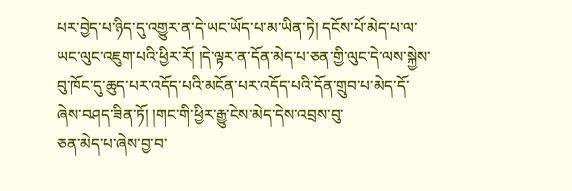པར་བྱེད་པ་ཉིད་དུ་འགྱུར་ན་དེ་ཡང་ཡོད་པ་མ་ཡིན་ཏེ། དངོས་པོ་མེད་པ་ལ་ཡང་ལུང་འཇུག་པའི་ཕྱིར་རོ། །དེ་ལྟར་ན་དོན་མེད་པ་ཅན་གྱི་ལུང་དེ་ལས་སྐྱེས་བུ་ཁོང་དུ་ཆུད་པར་འདོད་པའི་མངོན་པར་འདོད་པའི་དོན་གྲུབ་པ་མེད་དོ་ཞེས་བཤད་ཟིན་ཏོ། །གང་གི་ཕྱིར་རྒྱུ་ངེས་མེད་དེས་འབྲས་བུ་
ཅན་མེད་པ་ཞེས་བྱ་བ་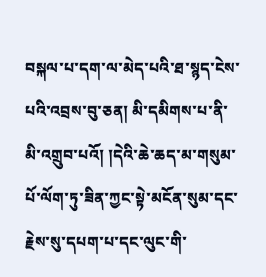བསྐལ་པ་དག་ལ་མེད་པའི་ཐ་སྙད་ངེས་པའི་འབྲས་བུ་ཅན། མི་དམིགས་པ་ནི་མི་འགྲུབ་པའོ། །དེའི་ཆེ་ཆད་མ་གསུམ་པོ་ལོག་ཏུ་ཟིན་ཀྱང་སྟེ་མངོན་སུམ་དང་རྗེས་སུ་དཔག་པ་དང་ལུང་གི་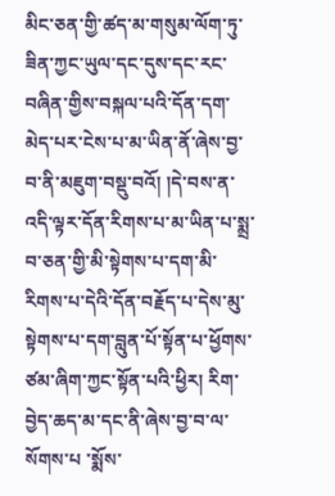མིང་ཅན་གྱི་ཚད་མ་གསུམ་ལོག་ཏུ་ཟིན་ཀྱང་ཡུལ་དང་དུས་དང་རང་བཞིན་གྱིས་བསྐལ་པའི་དོན་དག་མེད་པར་ངེས་པ་མ་ཡིན་ནོ་ཞེས་བྱ་བ་ནི་མཇུག་བསྡུ་བའོ། །དེ་བས་ན་འདི་ལྟར་དོན་རིགས་པ་མ་ཡིན་པ་སྨྲ་བ་ཅན་གྱི་མི་སྟེགས་པ་དག་མི་རིགས་པ་དེའི་དོན་བརྗོད་པ་དེས་མུ་སྟེགས་པ་དག་བླུན་པོ་སྟོན་པ་ཕྱོགས་ཙམ་ཞིག་ཀྱང་སྟོན་པའི་ཕྱིར། རིག་བྱེད་ཆད་མ་དང་ནི་ཞེས་བྱ་བ་ལ་ སོགས་པ ་སྨོས་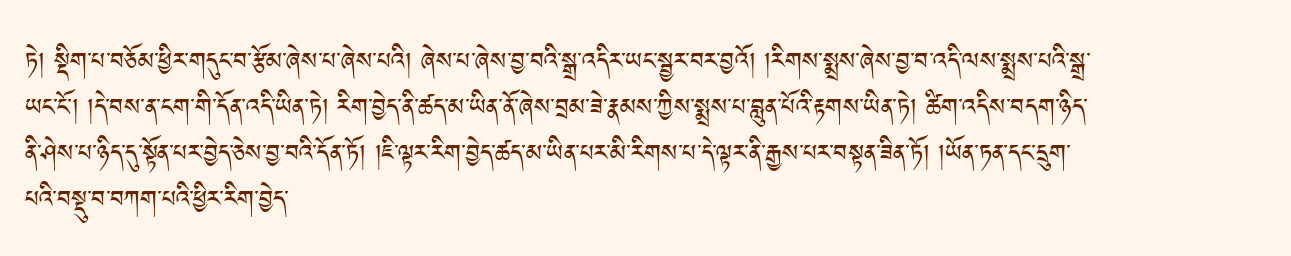ཏེ། སྡིག་པ་བཅོམ་ཕྱིར་གདུང་བ་རྩོམ་ཞེས་པ་ཞེས་པའི། ཞེས་པ་ཞེས་བྱ་བའི་སྒྲ་འདིར་ཡང་སྦྱར་བར་བྱའོ། །རིགས་སྨྲས་ཞེས་བྱ་བ་འདི་ལས་སྨྲས་པའི་སྒྲ་ཡང་ངོ་། །དེ་བས་ན་ངག་གི་དོན་འདི་ཡིན་ཏེ། རིག་བྱེད་ནི་ཚད་མ་ཡིན་ནོ་ཞེས་བྲམ་ཟེ་རྣམས་ཀྱིས་སྨྲས་པ་བླུན་པོའི་རྟགས་ཡིན་ཏེ། ཚིག་འདིས་བདག་ཉིད་ནི་ཤེས་པ་ཉིད་དུ་སྟོན་པར་བྱེད་ཅེས་བྱ་བའི་དོན་ཏོ། །ཇི་ལྟར་རིག་བྱེད་ཚད་མ་ཡིན་པར་མི་རིགས་པ་དེ་ལྟར་ནི་རྒྱས་པར་བསྟན་ཟིན་ཏོ། །ཡོན་ཏན་དང་དྲུག་པའི་བསྡུ་བ་བཀག་པའི་ཕྱིར་རིག་བྱེད་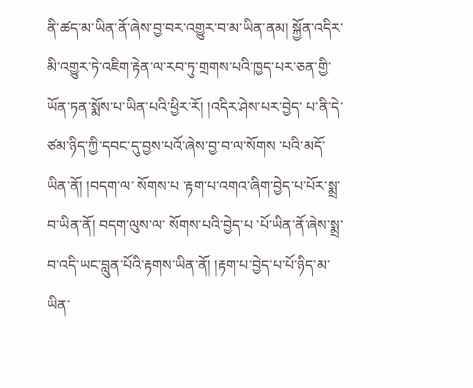ནི་ཚད་མ་ཡིན་ནོ་ཞེས་བྱ་བར་འགྱུར་བ་མ་ཡིན་ནམ། སྐྱོན་འདིར་མི་འགྱུར་ཏེ་འཇིག་རྟེན་ལ་རབ་ཏུ་གྲགས་པའི་ཁྱད་པར་ཅན་གྱི་ཡོན་ཏན་སྨོས་པ་ཡིན་པའི་ཕྱིར་རོ། །འདིར་ཤེས་པར་བྱེད་ པ་ནི་དེ་ཙམ་ཉིད་ཀྱི་དབང་དུ་བྱས་པའོ་ཞེས་བྱ་བ་ལ་སོགས ་པའི་མདོ་ཡིན་ནོ། །བདག་ལ་ སོགས་པ ་རྟག་པ་འགའ་ཞིག་བྱེད་པ་པོར་སྨྲ་བ་ཡིན་ནོ། བདག་ལུས་ལ་ སོགས་པའི་བྱེད་པ ་པོ་ཡིན་ནོ་ཞེས་སྨྲ་བ་འདི་ཡང་བླུན་པོའི་རྟགས་ཡིན་ནོ། །རྟག་པ་བྱེད་པ་པོ་ཉིད་མ་ཡིན་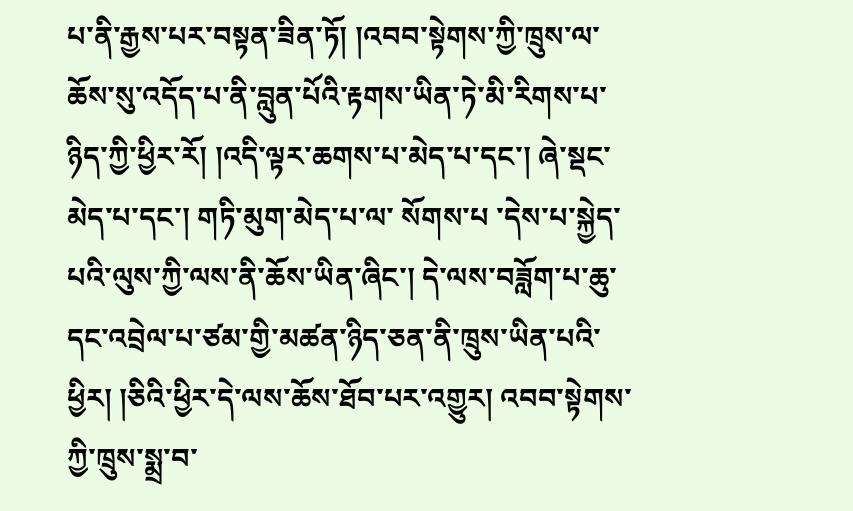པ་ནི་རྒྱས་པར་བསྟན་ཟིན་ཏོ། །འབབ་སྟེགས་ཀྱི་ཁྲུས་ལ་ཆོས་སུ་འདོད་པ་ནི་བླུན་པོའི་རྟགས་ཡིན་ཏེ་མི་རིགས་པ་ཉིད་ཀྱི་ཕྱིར་རོ། །འདི་ལྟར་ཆགས་པ་མེད་པ་དང་། ཞེ་སྡང་མེད་པ་དང་། གཏི་མུག་མེད་པ་ལ་ སོགས་པ ་དེས་པ་སྐྱེད་པའི་ལུས་ཀྱི་ལས་ནི་ཆོས་ཡིན་ཞིང་། དེ་ལས་བཟློག་པ་ཆུ་དང་འབྲེལ་པ་ཙམ་གྱི་མཚན་ཉིད་ཅན་ནི་ཁྲུས་ཡིན་པའི་ཕྱིར། །ཅིའི་ཕྱིར་དེ་ལས་ཆོས་ཐོབ་པར་འགྱུར། འབབ་སྟེགས་ཀྱི་ཁྲུས་སྨྲ་བ་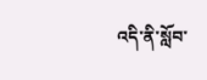འདི་ནི་སློབ་